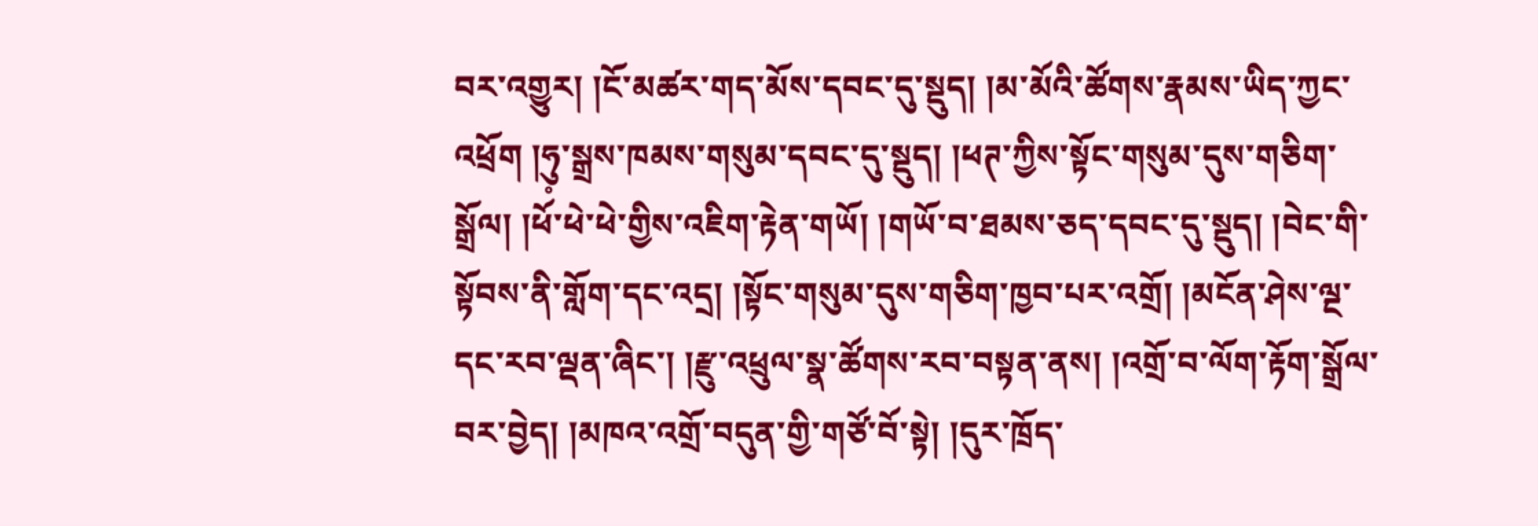བར་འགྱུར། །ངོ་མཚར་གད་མོས་དབང་དུ་སྡུད། །མ་མོའི་ཚོགས་རྣམས་ཡིད་ཀྱང་འཕྲོག །ཧུ༷་སྒྲས་ཁམས་གསུམ་དབང་དུ་སྡུད། །ཕཊ་ཀྱིས་སྟོང་གསུམ་དུས་གཅིག་སྒྲོལ། །ཕོ་ཕེ་ཕེ་གྱིས་འཇིག་རྟེན་གཡོ། །གཡོ་བ་ཐམས་ཅད་དབང་དུ་སྡུད། །བེང་གི་སྟོབས་ནི་གློག་དང་འདྲ། །སྟོང་གསུམ་དུས་གཅིག་ཁྱབ་པར་འགྲོ། །མངོན་ཤེས་ལྔ་དང་རབ་ལྡན་ཞིང་། །རྫུ་འཕྲུལ་སྣ་ཚོགས་རབ་བསྟན་ནས། །འགྲོ་བ་ལོག་རྟོག་སྒྲོལ་བར་བྱེད། །མཁའ་འགྲོ་བདུན་གྱི་གཙོ་བོ་སྟེ། །དུར་ཁྲོད་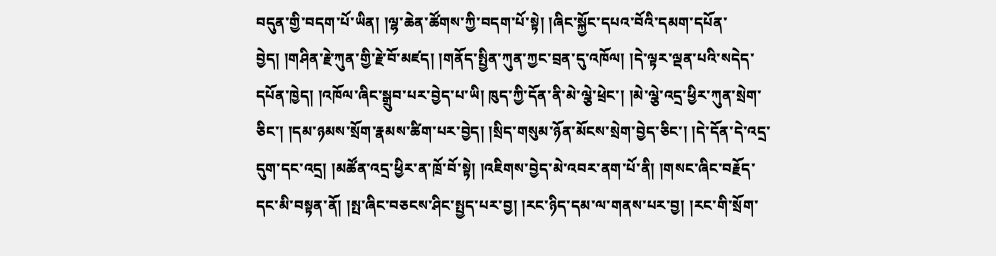བདུན་གྱི་བདག་པོ་ཡིན། །ལྷ་ཆེན་ཚོགས་ཀྱི་བདག་པོ་སྟེ། །ཞིང་སྐྱོང་དཔའ་བོའི་དམག་དཔོན་བྱེད། །གཤིན་རྗེ་ཀུན་གྱི་རྗེ་བོ་མཛད། །གནོད་སྤྱིན་ཀུན་ཀྱང་བྲན་དུ་འཁོལ། །དེ་ལྟར་ལྡན་པའི་སདེད་དཔོན་ཁྱེད། །འཁོལ་ཞིང་སྒྲུབ་པར་བྱེད་པ་ཡི། ཁུད་ཀྱི་དོན་ནི་མེ་ལྕེ་ཕྲེང་། །མེ་ལྕེ་འདྲ་ཕྱིར་ཀུན་སྲེག་ཅིང་། །དམ་ཉམས་སྲོག་རྣམས་ཚིག་པར་བྱེད། །སྲིད་གསུམ་ཉོན་མོངས་སྲེག་བྱེད་ཅིང་། །དེ་དོན་དེ་འདྲ་དུག་དང་འདྲ། །མཚོན་འདྲ་ཕྱིར་ན་ཁྲོ་བོ་སྟེ། །འཇིགས་བྱེད་མེ་འབར་ནག་པོ་ནི། །གསང་ཞིང་བརྗོད་དང་མི་བསྟན་ནོ། །སྤ་ཞིང་བཅངས་ཤིང་སྤྱད་པར་བྱ། །རང་ཉིད་དམ་ལ་གནས་པར་བྱ། །རང་གི་སྲོག་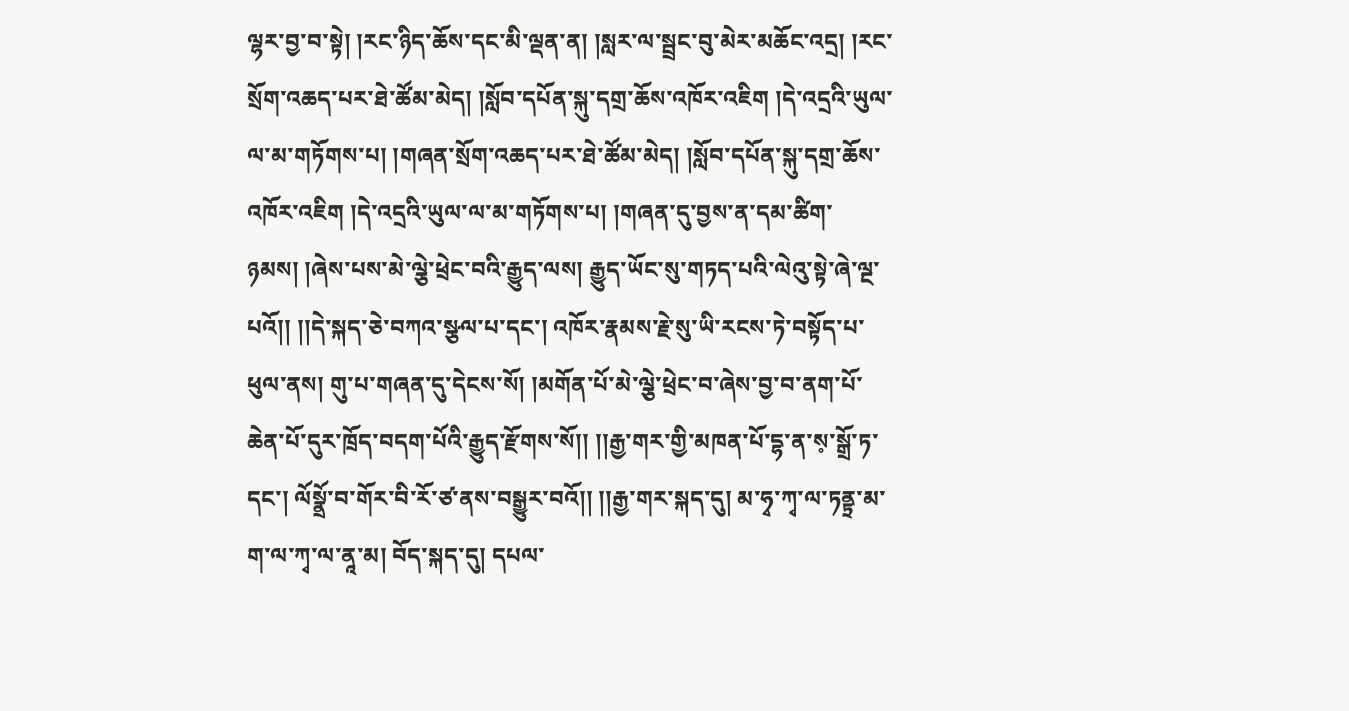ལྷར་བྱ་བ་སྟེ། །རང་ཉིད་ཆོས་དང་མི་ལྡན་ན། །སླར་ལ་སྦྲང་བུ་མེར་མཆོང་འདྲ། །རང་སྲོག་འཆད་པར་ཐེ་ཚོམ་མེད། །སློབ་དཔོན་སྐུ་དགྲ་ཆོས་འཁོར་འཇིག །དེ་འདྲའི་ཡུལ་ལ་མ་གཏོགས་པ། །གཞན་སྲོག་འཆད་པར་ཐེ་ཚོམ་མེད། །སློབ་དཔོན་སྐུ་དགྲ་ཆོས་འཁོར་འཇིག །དེ་འདྲའི་ཡུལ་ལ་མ་གཏོགས་པ། །གཞན་དུ་བྱས་ན་དམ་ཚིག་ཉམས། །ཞེས་པས་མེ་ལྕེ་ཕྲེང་བའི་རྒྱུད་ལས། རྒྱུད་ཡོང་སུ་གཏད་པའི་ལེའུ་སྟེ་ཞེ་ལྔ་པའོ།། །།དེ་སྐད་ཅེ་བཀའ་སྩལ་པ་དང་། འཁོར་རྣམས་རྗེ་སུ་ཡི་རངས་ཏེ་བསྟོད་པ་ཕུལ་ནས། གུ་པ་གཞན་དུ་དེངས་སོ། །མགོན་པོ་མེ་ལྕེ་ཕྲེང་བ་ཞེས་བྱ་བ་ནག་པོ་ཆེན་པོ་དུར་ཁྲོད་བདག་པོའི་རྒྱུད་རྫོགས་སོ།། །།རྒྱ་གར་གྱི་མཁན་པོ་དྷ་ན་ས༷་སྒྲོ་ཏ་དང་། ལོསྣྲོ་བ་གོར་བི་རོ་ཙ་ནས་བསྒྱུར་བའོ།། །།རྒྱ་གར་སྐད་དུ། མ་ཧྭ་ཀྭ་ལ་ཏནྟྲ་མ་ག་ལ་ཀྭ་ལ་ནཱ་མ། བོད་སྐད་དུ། དཔལ་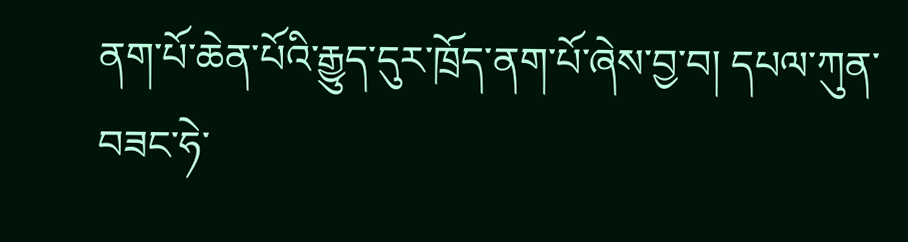ནག་པོ་ཆེན་པོའི་རྒྱུད་དུར་ཁྲོད་ནག་པོ་ཞེས་བྱ་བ། དཔལ་ཀུན་བཟང་ཧེ་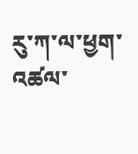རུ་ཀ་ལ་ཕྱག་འཚལ་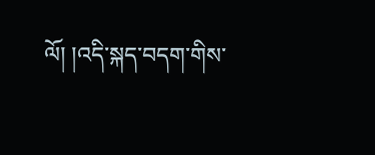ལོ། །འདི་སྐད་བདག་གིས་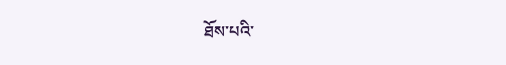ཐོས་པའི་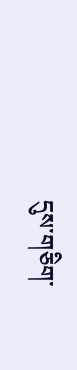དུས་གཅིག་